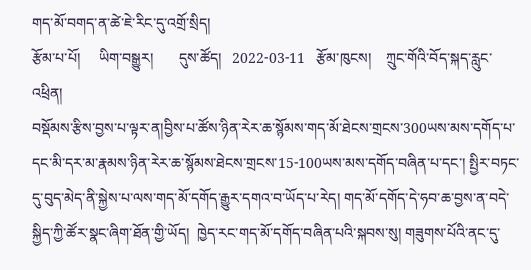གད་མོ་བགད་ན་ཚེ་ཇེ་རིང་དུ་འགྲོ་སྲིད།
རྩོམ་པ་པོ།     ཡིག་བསྒྱུར།       དུས་ཚོད།   2022-03-11   རྩོམ་ཁུངས།    ཀྲུང་གོའི་བོད་སྐད་རླུང་འཕྲིན།
བསྡོམས་རྩིས་བྱས་པ་ལྟར་ན།བྱིས་པ་ཚོས་ཉིན་རེར་ཆ་སྙོམས་གད་མོ་ཐེངས་གྲངས་300ཡས་མས་དགོད་པ་དང་མི་དར་མ་རྣམས་ཉིན་རེར་ཆ་སྙོམས་ཐེངས་གྲངས་15-100ཡས་མས་དགོད་བཞིན་པ་དང་། སྤྱིར་བཏང་དུ་བུད་མེད་ནི་སྐྱེས་པ་ལས་གད་མོ་དགོད་རྒྱུར་དགའ་བ་ཡོད་པ་རེད། གད་མོ་དགོད་དེ་ཧབ་ཆ་བྱས་ན་བདེ་སྐྱིད་ཀྱི་ཚོར་སྣང་ཞིག་ཐོན་གྱི་ཡོད།  ཁྱེད་རང་གད་མོ་དགོད་བཞིན་པའི་སྐབས་སུ། གཟུགས་པོའི་ནང་དུ་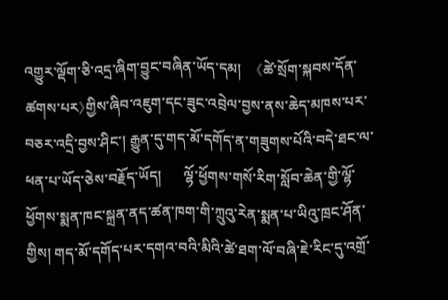འགྱུར་ལྡོག་ཅི་འདྲ་ཞིག་བྱུང་བཞིན་ཡོད་དམ།    《ཚེ་སྲོག་སྐབས་དོན་ཚགས་པར》གྱིས་ཞིབ་འཇུག་དང་ཟུང་འབྲེལ་བྱས་ནས་ཆེད་མཁས་པར་བཅར་འདྲི་བྱས་ཤིང་། རྒྱུན་དུ་གད་མོ་དགོད་ན་གཟུགས་པོའི་བདེ་ཐང་ལ་ཕན་པ་ཡོད་ཅེས་བརྗོད་ཡོད།      ལྷོ་ཕྱོགས་གསོ་རིག་སློབ་ཆེན་གྱི་ལྷོ་ཕྱོགས་སྨན་ཁང་སྐྲན་ནད་ཚན་ཁག་གི་ཀྲུའུ་རེན་སྨན་པ་ཡིའུ་ཁྲང་ཤོན་གྱིས། གད་མོ་དགོད་པར་དགའ་བའི་མིའི་ཚེ་ཐག་ལོ་བཞི་ཇེ་རིང་དུ་འགྲོ་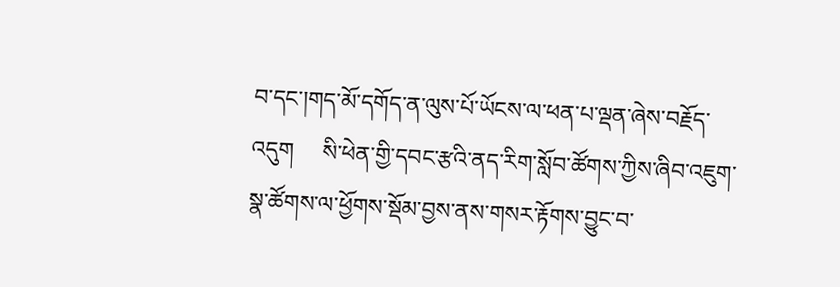བ་དང་།གད་མོ་དགོད་ན་ལུས་པོ་ཡོངས་ལ་ཕན་པ་ལྡན་ཞེས་བརྗོད་འདུག     སི་ཕེན་གྱི་དབང་རྩའི་ནད་རིག་སློབ་ཚོགས་ཀྱིས་ཞིབ་འཇུག་སྣ་ཚོགས་ལ་ཕྱོགས་སྡོམ་བྱས་ནས་གསར་རྟོགས་བྱུང་བ་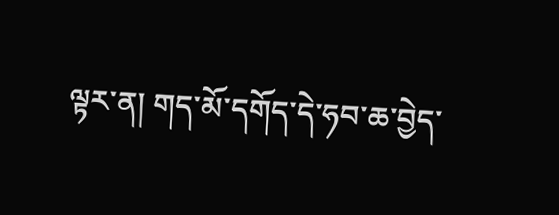ལྟར་ན། གད་མོ་དགོད་དེ་ཧབ་ཆ་བྱེད་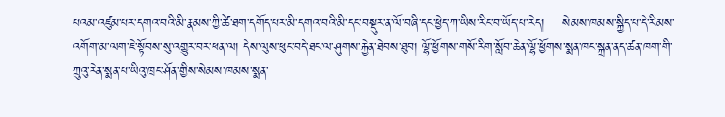པའམ་འཛུམ་པར་དགའ་བའི་མི་རྣམས་ཀྱི་ཚེ་ཐག་དགོད་པར་མི་དགའ་བའི་མི་དང་བསྡུར་ན་ལོ་བཞི་དང་ཕྱེད་ཀ་ཡིས་རིང་བ་ཡོད་པ་རེད།    སེམས་ཁམས་སྐྱིད་པ་དེ་རིམས་འགོག་མ་ལག་ཇེ་སྟོབས་སུ་འགྱུར་བར་ཕན་ལ། དེས་ལུས་ཕུང་བདེ་ཐང་ལ་ཤུགས་རྐྱེན་ཐེབས་ཐུབ། ལྷོ་ཕྱོགས་གསོ་རིག་སློབ་ཆེན་ལྷོ་ཕྱོགས་སྨན་ཁང་སྐྲན་ནད་ཚན་ཁག་གི་ཀྲུའུ་རེན་སྨན་པ་ཡིའུ་ཁྲང་ཤོན་གྱིས་སེམས་ཁམས་སྨན་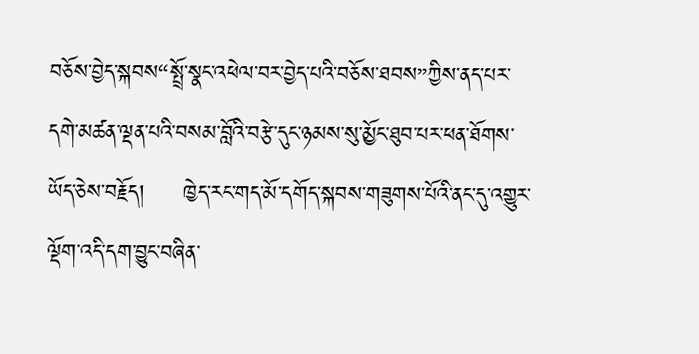བཅོས་བྱེད་སྐབས“སྤྲོ་སྣང་འཕེལ་བར་བྱེད་པའི་བཅོས་ཐབས”ཀྱིས་ནད་པར་དགེ་མཚན་ལྡན་པའི་བསམ་བློའི་བརྩེ་དུང་ཉམས་སུ་མྱོང་ཐུབ་པར་ཕན་ཐོགས་ཡོད་ཅེས་བརྗོད།     ཁྱེད་རང་གད་མོ་དགོད་སྐབས་གཟུགས་པོའི་ནང་དུ་འགྱུར་ལྡོག་འདི་དག་བྱུང་བཞིན་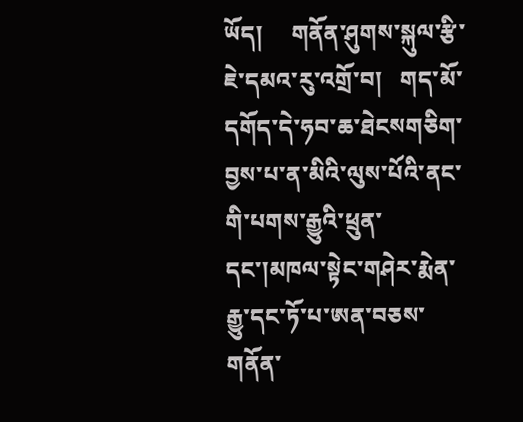ཡོད།     གནོན་ཤུགས་སྐུལ་རྩི་ཇེ་དམའ་རུ་འགྲོ་བ།   གད་མོ་དགོད་དེ་ཧབ་ཆ་ཐེངསགཅིག་བྱས་པ་ན་མིའི་ལུས་པོའི་ནང་གི་པགས་རྒྱུའི་ཕྲུན་དང་།མཁལ་སྟེང་གཤེར་རྨེན་རྒྱུ་དང་ཏོ་པ་ཨན་བཅས་གནོན་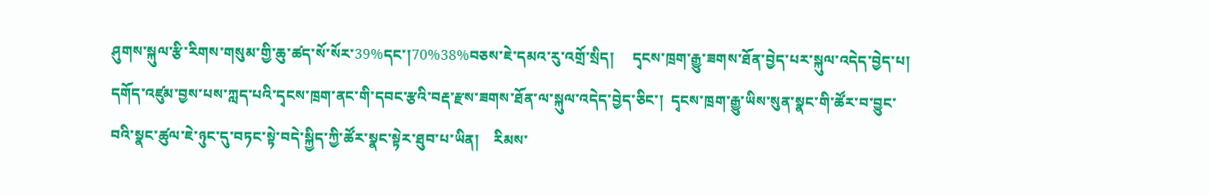ཤུགས་སྐུལ་རྩི་རིགས་གསུམ་གྱི་ཆུ་ཚད་སོ་སོར་39%དང་།70%38%བཅས་ཇེ་དམའ་རུ་འགྲོ་སྲིད།     དྭངས་ཁྲག་རྒྱུ་ཟགས་ཐོན་བྱེད་པར་སྐུལ་འདེད་བྱེད་པ།    དགོད་འཛུམ་བྱས་པས་ཀླད་པའི་དྭངས་ཁྲག་ནང་གི་དབང་རྩའི་བརྡ་རྫས་ཟགས་ཐོན་ལ་སྐུལ་འདེད་བྱེད་ཅིང་།  དྭངས་ཁྲག་རྒྱུ་ཡིས་སུན་སྣང་གི་ཚོར་བ་བྱུང་བའི་སྣང་ཚུལ་ཇེ་ཉུང་དུ་བཏང་སྟེ་བདེ་སྐྱིད་ཀྱི་ཚོར་སྣང་སྟེར་ཐུབ་པ་ཡིན།    རིམས་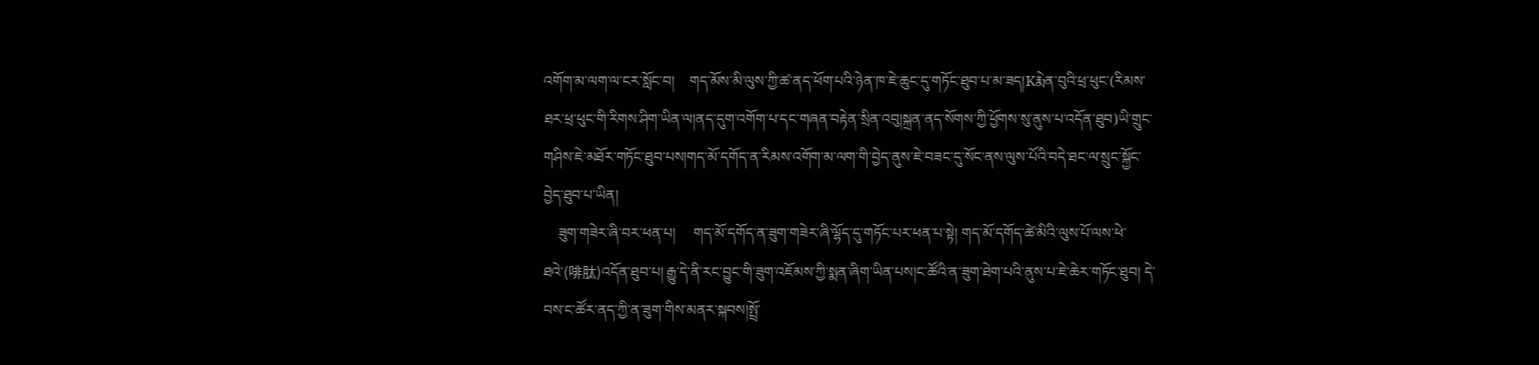འགོག་མ་ལག་ལ་ངར་སློང་བ།    གད་མོས་མི་ལུས་ཀྱི་ཚ་ནད་ཕོག་པའི་ཉེན་ཁ་ཇེ་ཆུང་དུ་གཏོང་ཐུབ་པ་མ་ཟད།Kརྨེན་བུའི་ཕྲ་ཕུང་(རིམས་ཐར་ཕྲ་ཕུང་གི་རིགས་ཤིག་ཡིན་ལ།ནད་དུག་འགོག་པ་དང་གཞན་བརྟེན་སྲིན་འབུ།སྐྲན་ནད་སོགས་ཀྱི་ཕྱོགས་སུ་ནུས་པ་འདོན་ཐུབ)ཡི་གྲུང་གཤིས་ཇེ་མཐོར་གཏོང་ཐུབ་པས།གད་མོ་དགོད་ན་རིམས་འགོག་མ་ལག་གི་བྱེད་ནུས་ཇེ་བཟང་དུ་སོང་ནས་ལུས་པོའི་བདེ་ཐང་ལ་སྲུང་སྐྱོང་བྱེད་ཐུབ་པ་ཡིན།
    ཟུག་གཟེར་ཞི་བར་ཕན་པ།     གད་མོ་དགོད་ན་ཟུག་གཟེར་ཞི་ལྷོད་དུ་གཏོང་པར་ཕན་པ་སྟེ། གད་མོ་དགོད་ཚེ་མིའི་ལུས་པོ་ལས་ཕེ་ཐའེ་(啡肽)འདོན་ཐུབ་པ། རྒྱུ་དེ་ནི་རང་བྱུང་གི་ཟུག་འཇོམས་ཀྱི་སྨན་ཞིག་ཡིན་པས།ང་ཚོའི་ན་ཟུག་ཐེག་པའི་ནུས་པ་ཇེ་ཆེར་གཏོང་ཐུབ། དེ་བས་ང་ཚོར་ནད་ཀྱི་ན་ཟུག་གིས་མནར་སྐབས།སྤྲོ་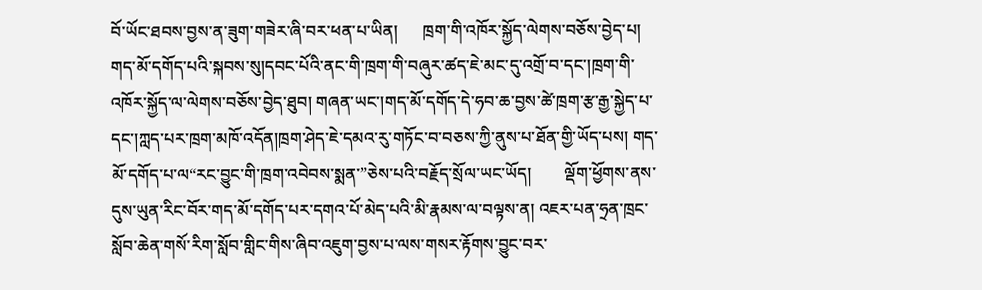བོ་ཡོང་ཐབས་བྱས་ན་ཟུག་གཟེར་ཞི་བར་ཕན་པ་ཡིན།      ཁྲག་གི་འཁོར་སྐྱོད་ལེགས་བཅོས་བྱེད་པ།     གད་མོ་དགོད་པའི་སྐབས་སུ།དབང་པོའི་ནང་གི་ཁྲག་གི་བཞུར་ཚད་ཇེ་མང་དུ་འགྲོ་བ་དང་།ཁྲག་གི་འཁོར་སྐྱོད་ལ་ལེགས་བཅོས་བྱེད་ཐུབ། གཞན་ཡང་།གད་མོ་དགོད་དེ་ཧབ་ཆ་བྱས་ཚེ་ཁྲག་རྩ་རྒྱ་སྐྱེད་པ་དང་།ཀླད་པར་ཁྲག་མཁོ་འདོན།ཁྲག་ཤེད་ཇེ་དམའ་རུ་གཏོང་བ་བཅས་ཀྱི་ནུས་པ་ཐོན་གྱི་ཡོད་པས། གད་མོ་དགོད་པ་ལ“རང་བྱུང་གི་ཁྲག་འབེབས་སྨན་”ཅེས་པའི་བརྗོད་སྲོལ་ཡང་ཡོད།        ལྡོག་ཕྱོགས་ནས་དུས་ཡུན་རིང་བོར་གད་མོ་དགོད་པར་དགའ་པོ་མེད་པའི་མི་རྣམས་ལ་བལྟས་ན། འཇར་པན་ཧྲན་ཁྲང་སློབ་ཆེན་གསོ་རིག་སློབ་གླིང་གིས་ཞིབ་འཇུག་བྱས་པ་ལས་གསར་རྟོགས་བྱུང་བར་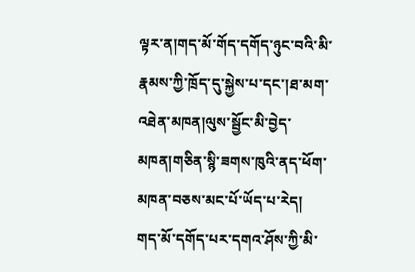ལྟར་ན།གད་མོ་གོད་དགོད་ཉུང་བའི་མི་རྣམས་ཀྱི་ཁྲོད་དུ་སྐྱེས་པ་དང་།ཐ་མག་འཐེན་མཁན།ལུས་སྦྱོང་མི་བྱེད་མཁན།གཅིན་སྙི་ཟགས་ཁུའི་ནད་ཕོག་མཁན་བཅས་མང་པོ་ཡོད་པ་རེད།     གད་མོ་དགོད་པར་དགའ་ཤོས་ཀྱི་མི་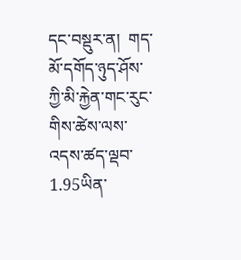དང་བསྡུར་ན།  གད་མོ་དགོད་ཉུད་ཤོས་ཀྱི་མི་རྐྱེན་གང་རུང་གིས་ཚེས་ལས་འདས་ཚད་ལྡབ་1.95ཡིན་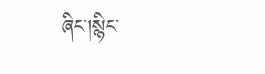ཞིང་།སྙིང་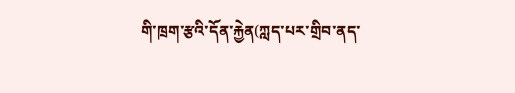གི་ཁྲག་རྩའི་དོན་རྐྱེན(ཀླད་པར་གྲིབ་ནད་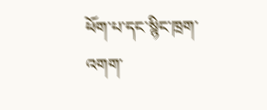ཕོག་པ་དང་སྙིང་ཁྲག་འགག་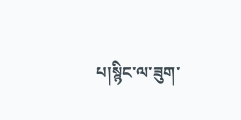པ།སྙིང་ལ་ཟུག་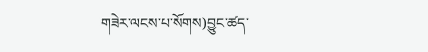གཟེར་ལངས་པ་སོགས)བྱུང་ཚད་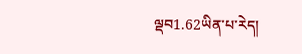ལྡབ1.62ཡིན་པ་རེད།